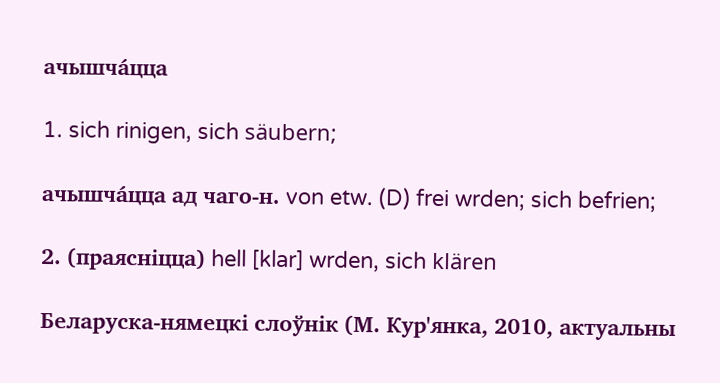ачышча́цца

1. sich rinigen, sich säubern;

ачышча́цца ад чаго-н. von etw. (D) frei wrden; sich befrien;

2. (праясніцца) hell [klar] wrden, sich klären

Беларуска-нямецкі слоўнік (М. Кур'янка, 2010, актуальны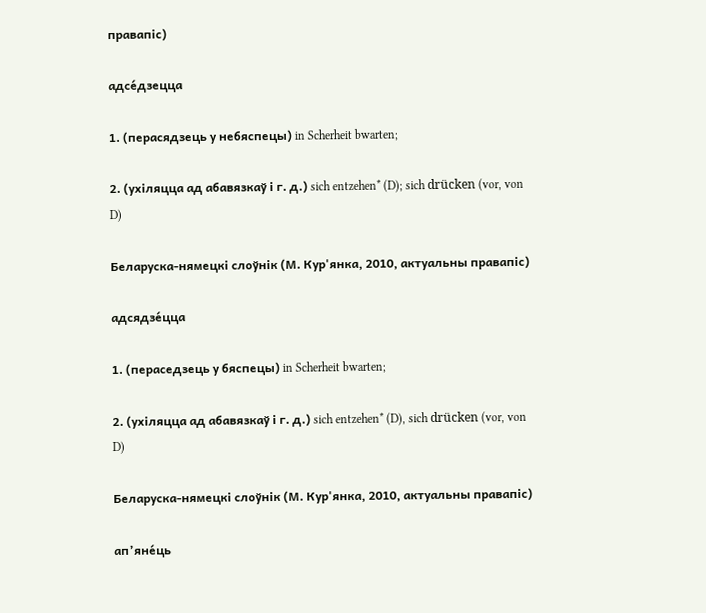правапіс)

адсе́дзецца

1. (перасядзець у небяспецы) in Scherheit bwarten;

2. (ухіляцца ад абавязкаў і г. д.) sich entzehen* (D); sich drücken (vor, von D)

Беларуска-нямецкі слоўнік (М. Кур'янка, 2010, актуальны правапіс)

адсядзе́цца

1. (пераседзець у бяспецы) in Scherheit bwarten;

2. (ухіляцца ад абавязкаў і г. д.) sich entzehen* (D), sich drücken (vor, von D)

Беларуска-нямецкі слоўнік (М. Кур'янка, 2010, актуальны правапіс)

ап’яне́ць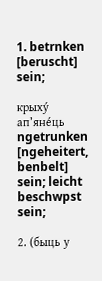1. betrnken [beruscht] sein;

крыху́ ап’яне́ць ngetrunken [ngeheitert, benbelt] sein; leicht beschwpst sein;

2. (быць у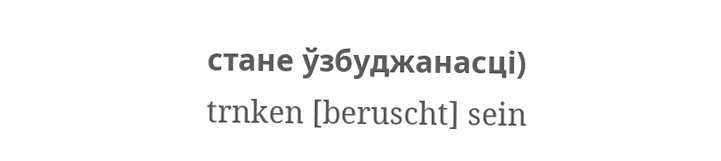стане ўзбуджанасці) trnken [beruscht] sein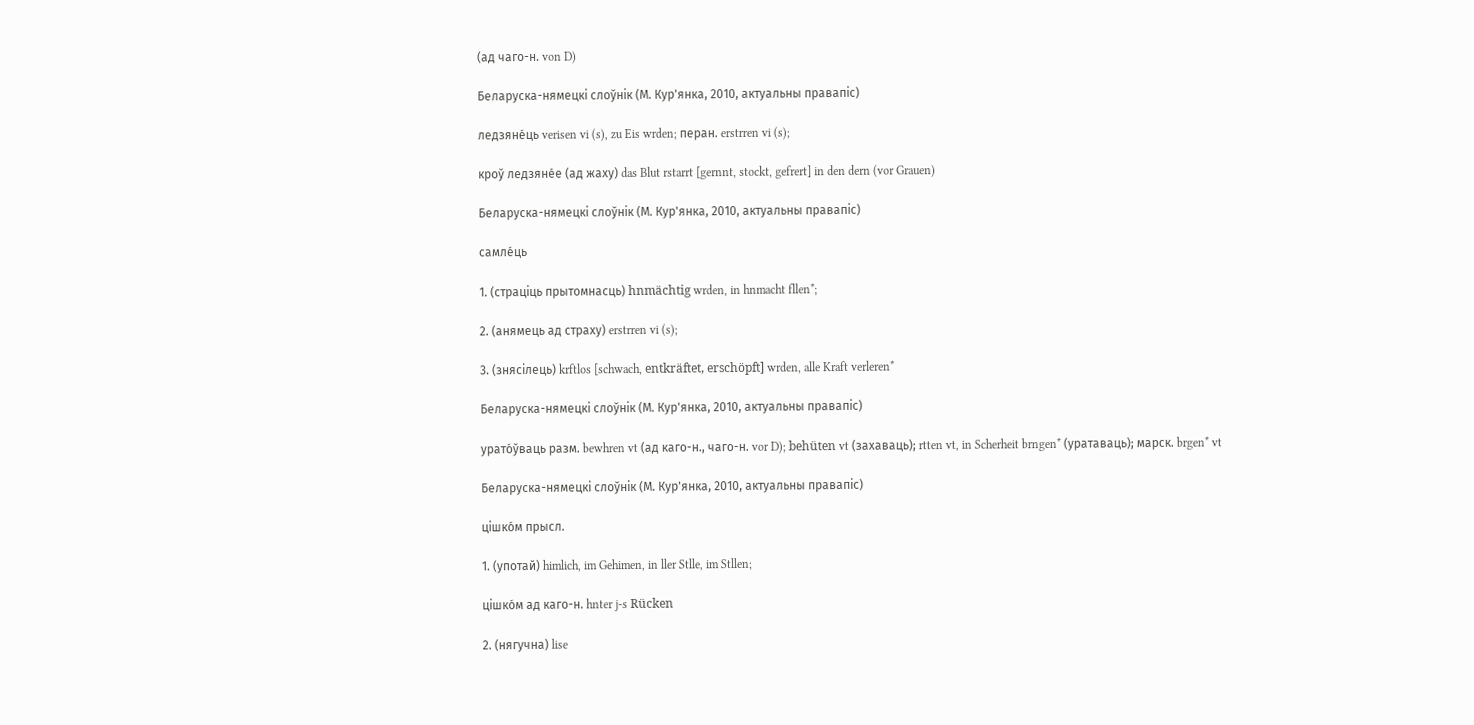(ад чаго-н. von D)

Беларуска-нямецкі слоўнік (М. Кур'янка, 2010, актуальны правапіс)

ледзяне́ць verisen vi (s), zu Eis wrden; перан. erstrren vi (s);

кроў ледзяне́е (ад жаху) das Blut rstarrt [gernnt, stockt, gefrert] in den dern (vor Grauen)

Беларуска-нямецкі слоўнік (М. Кур'янка, 2010, актуальны правапіс)

самле́ць

1. (страціць прытомнасць) hnmächtig wrden, in hnmacht fllen*;

2. (анямець ад страху) erstrren vi (s);

3. (знясілець) krftlos [schwach, entkräftet, erschöpft] wrden, alle Kraft verleren*

Беларуска-нямецкі слоўнік (М. Кур'янка, 2010, актуальны правапіс)

урато́ўваць разм. bewhren vt (ад каго-н., чаго-н. vor D); behüten vt (захаваць); rtten vt, in Scherheit brngen* (уратаваць); марск. brgen* vt

Беларуска-нямецкі слоўнік (М. Кур'янка, 2010, актуальны правапіс)

цішко́м прысл.

1. (употай) himlich, im Gehimen, in ller Stlle, im Stllen;

цішко́м ад каго-н. hnter j-s Rücken

2. (нягучна) lise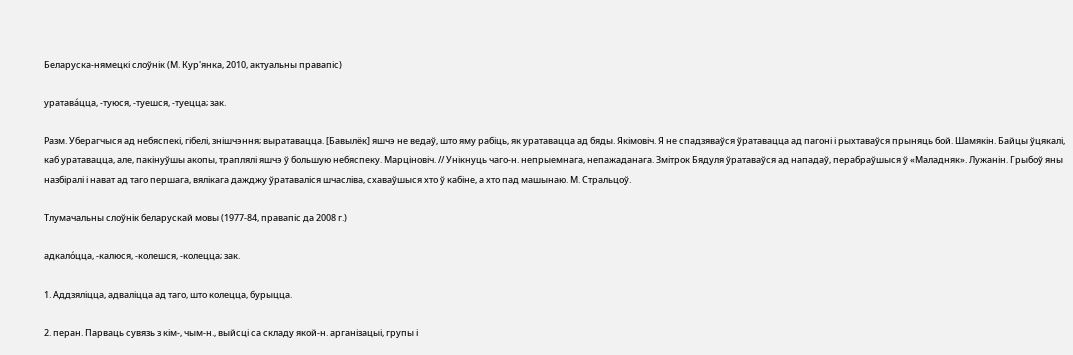Беларуска-нямецкі слоўнік (М. Кур'янка, 2010, актуальны правапіс)

уратава́цца, ‑туюся, ‑туешся, ‑туецца; зак.

Разм. Уберагчыся ад небяспекі, гібелі, знішчэння; выратавацца. [Бавылёк] яшчэ не ведаў, што яму рабіць, як уратавацца ад бяды. Якімовіч. Я не спадзяваўся ўратавацца ад пагоні і рыхтаваўся прыняць бой. Шамякін. Байцы ўцякалі, каб уратавацца, але, пакінуўшы акопы, траплялі яшчэ ў большую небяспеку. Марціновіч. // Унікнуць чаго‑н. непрыемнага, непажаданага. Змітрок Бядуля ўратаваўся ад нападаў, перабраўшыся ў «Маладняк». Лужанін. Грыбоў яны назбіралі і нават ад таго першага, вялікага дажджу ўратаваліся шчасліва, схаваўшыся хто ў кабіне, а хто пад машынаю. М. Стральцоў.

Тлумачальны слоўнік беларускай мовы (1977-84, правапіс да 2008 г.)

адкало́цца, ‑калюся, ‑колешся, ‑колецца; зак.

1. Аддзяліцца, адваліцца ад таго, што колецца, бурыцца.

2. перан. Парваць сувязь з кім‑, чым‑н., выйсці са складу якой‑н. арганізацыі, групы і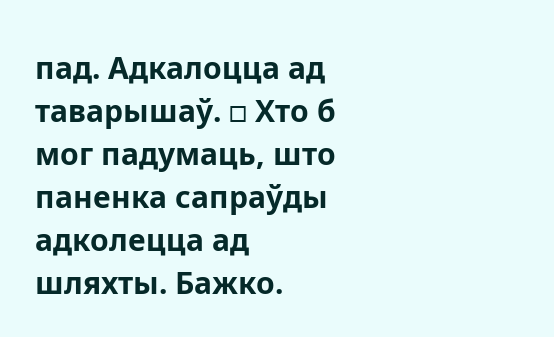пад. Адкалоцца ад таварышаў. □ Хто б мог падумаць, што паненка сапраўды адколецца ад шляхты. Бажко.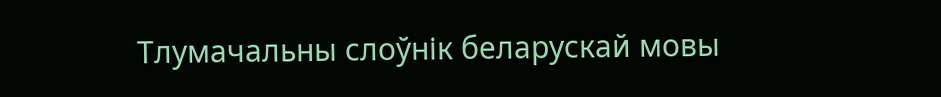Тлумачальны слоўнік беларускай мовы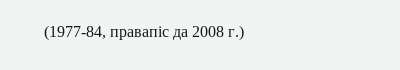(1977-84, правапіс да 2008 г.)